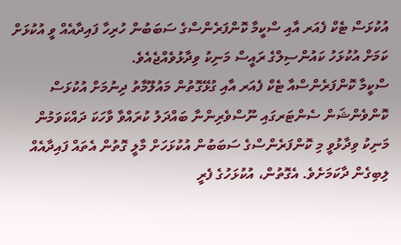އުކުޅަސް ޓެކް ފެއަރ އާއި ސްކީމާ ކޮންފަރެންސްގެ ސަބަބުން ހުރިހާ ފައިދާއެއް ވީ އުކުޅަށް ކަމަށް އުކުޅަހު ކައުންސިލްގެ ރައީސް މަނިކު ވިދާޅުވެއްޖެއެވެ.
ސްކީމާ ކޮންފަރެންސްއާ ޓެކް ފެއަރ އާއި ގުޅޭގޮތުން މައުލޫމާތު ދިނުމަށް އުކުޅަސް ކޮންވެންޝަން ސެންޓަރގައި ނޫސްވެރިންނާ ބައްދަލު ކުރައްވާ ވާހަކަ ދައްކަވަމުން މަނިކު ވިދާޅުވީ މި ކޮންފަރެންސްގެ ސަބަބުން އުކުޅަހަށް މާލީ ގޮތުން އެތައް ފައިދާއެއް ލިބިގެން ދާކަމަށެވެ. އެގޮތުން، އުކުޅަހުގެ ފެރީ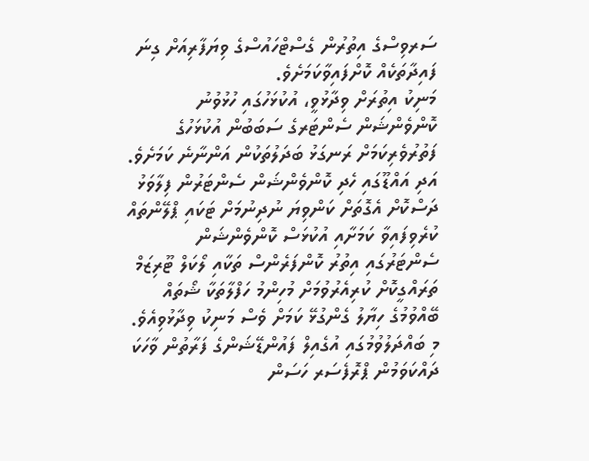ސަރވިސްގެ އިތުރުން ގެސްޓްހައުސްގެ ވިޔަފާރިއަށް ގިނަ ފައިދާތަކެއް ކޮށްފައިވާކަމަށެވެ.
މަނިކު އިތުރަށް ވިދާޅުވީ، އުކުޅަހުގައި ހުޅުވުނު ކޮންވެންޝަން ސެންޓަރގެ ސަބަބުން އުކުޅަހުގެ ފަތުރުވެރިކަމަށް ރަނގަޅު ބަދަލުތަކުން އަންނާނެ ކަމަށެވެ.
އަދި އައްޑޫގައި ހެދި ކޮންވެންޝަން ސެންޓަރުން ފިލާވަޅު ދަސްކޮށް އެގޮތަށް ކަންވިޔަ ނުދިނުމަށް ޓަކައި ޕްލޭންތައް ކުރެވިފައިވާ ކަމަށާއި އުކުޅަސް ކޮންވެންޝަން ސެންޓަރުގައި އިތުރު ކޮންފަރެންސް ތަކާއި ލޯކަލް ޓޫރިޒަމް ތަރައްގީކޮށް ކުރިއެރުވުމަށް މުހިންމު ހަފްލާތަކާ ޝޯތައް ބޭއްވުމުގެ ހިޔާލު ގެންގުޅޭ ކަމަށް ވެސް މަނިކު ވިދާޅުވިއެވެ.
މި ބައްދަލުވުމުގައި އުގެއިލް ފައުންޑޭޝަންގެ ފަރާތުން ވާހަކަ ދައްކަވަމުން ޕްރޮފެސަރ ހަސަން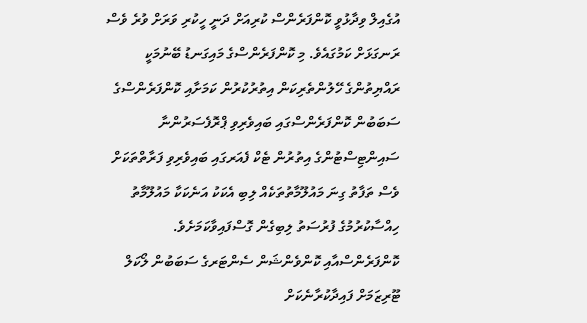އުގެއިލް ވިދާޅުވީ ކޮންފަރެންސް ކުރިއަށް ދަނީ ހީކުރި ވަރަށް ވުރެ ވެސް ރަނގަޅަށް ކަމުގައެވެ. މި ކޮންފަރެންސްގެ މައިގަނޑު ބޭނުމަކީ ރައްޔިތުންގެ ހޭލުންތެރިކަން އިތުރުކުރުން ކަމަށާއި ކޮންފަރެންސްގެ ސަބަބުން ކޮންފަރެންސްގައި ބައިވެރިވި ޕްރޮފެސަރުންނާ ސައިންޓިސްޓުންގެ އިތުރުން ޓެކް ފެއަރގައި ބައިވެރިވި ފަރާތްތަކަށް ވެސް ތަފާތު ގިނަ މައުލޫމާތުތަކެއް ލިބި އެކަކު އަނެކަކާ މައުލޫމާތު ހިއްސާކުރުމުގެ ފުރުސަތު ލިބިގެން ގޮސްފައިވާކަމަށެވެ.
ކޮންފަރެންސްއާއި ކޮންވެންޝަން ސެންޓަރގެ ސަބަބުން ލޯކަލް ޓޫރިޒަމަށް ފައިދާކުރާނެކަށް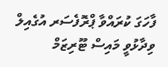ފާހަގަ ކުރައްވާ ޕްރޮފެސަރ އުގެއިލް ވިދާޅުވީ މައިސް ޓޫރިޒަމް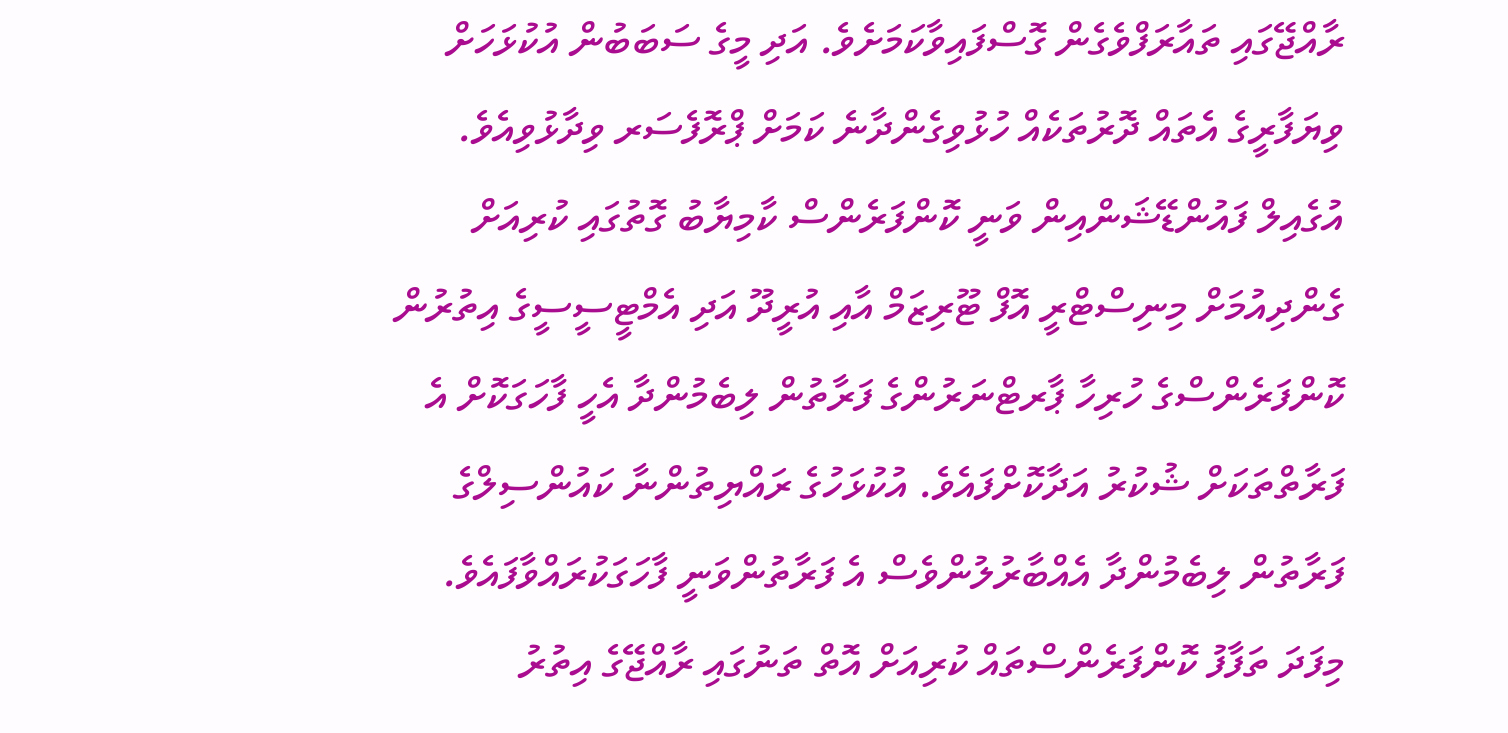ރާއްޖޭގައި ތައާރަފްވެގެން ގޮސްފައިވާކަމަށެވެ. އަދި މީގެ ސަބަބުން އުކުޅަހަށް ވިޔަފާރީގެ އެތައް ދޮރުތަކެއް ހުޅުވިގެންދާނެ ކަމަށް ޕްރޮފެސަރ ވިދާޅުވިއެވެ.
އުގެއިލް ފައުންޑޭޝަންއިން ވަނީ ކޮންފަރެންސް ކާމިޔާބު ގޮތުގައި ކުރިއަށް ގެންދިއުމަށް މިނިސްޓްރީ އޮފް ޓޫރިޒަމް އާއި އުރީދޫ އަދި އެމްޓީސީސީގެ އިތުރުން ކޮންފަރެންސްގެ ހުރިހާ ޕާރޓްނަރުންގެ ފަރާތުން ލިބެމުންދާ އެހީ ފާހަގަކޮށް އެ ފަރާތްތަކަށް ޝުކުރު އަދާކޮށްފައެވެ. އުކުޅަހުގެ ރައްޔިތުންނާ ކައުންސިލްގެ ފަރާތުން ލިބެމުންދާ އެއްބާރުލުންވެސް އެ ފަރާތުންވަނީ ފާހަގަކުރައްވާފައެވެ.
މިފަދަ ތަފާފު ކޮންފަރެންސްތައް ކުރިއަށް އޮތް ތަނުގައި ރާއްޖޭގެ އިތުރު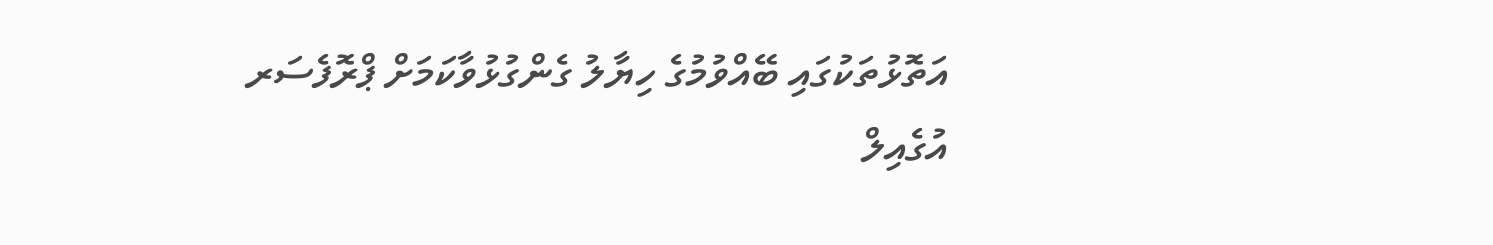އަތޮޅުތަކުގައި ބޭއްވުމުގެ ހިޔާލު ގެންގުޅުވާކަމަށް ޕްރޮފެސަރ އުގެއިލް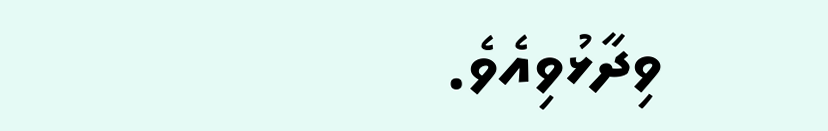ވިދާޅުވިއެވެ.